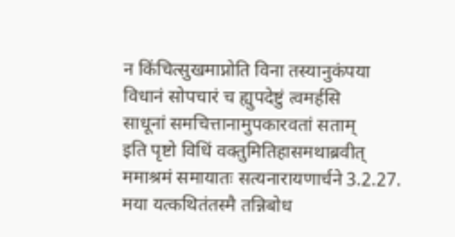न किंचित्सुखमाप्नोति विना तस्यानुकंपया
विधानं सोपचारं च ह्युपदेष्टुं त्वमर्हसि
साधूनां समचित्तानामुपकारवतां सताम्
इति पृष्टो विधिं वक्तुमितिहासमथाब्रवीत्
ममाश्रमं समायातः सत्यनारायणार्चने 3.2.27.
मया यत्कथितंतस्मै तन्निबोध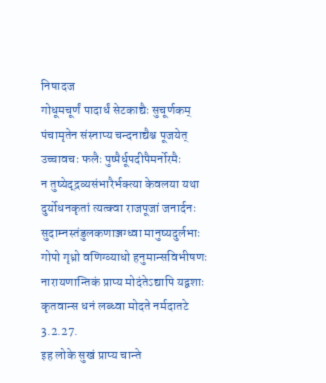निषादज
गोधूमचूर्णं पादार्धं सेटकाद्यैः सुचूर्णकम्
पंचामृतेन संस्नाप्य चन्दनाद्यैश्च पूजयेत्
उच्चावचः फलैः पुष्पैर्धूपदीपैमर्नोरमैः
न तुष्येद्द्रव्यसंभारैर्भक्त्या केवलया यथा
दुर्योधनकृतां त्यत्क्वा राजपूजां जनार्दनः
सुदाम्नस्तंडुलकणाञ्जग्ध्वा मानुष्यदुर्लभाः
गोपो गृध्रो वणिग्व्याधो हनुमान्सविभीषणः
नारायणान्तिकं प्राप्य मोदंतेऽद्यापि यद्वशाः
कृतवान्स धनं लब्ध्वा मोदते नर्मदातटे 3.2.27.
इह लोके सुखं प्राप्य चान्ते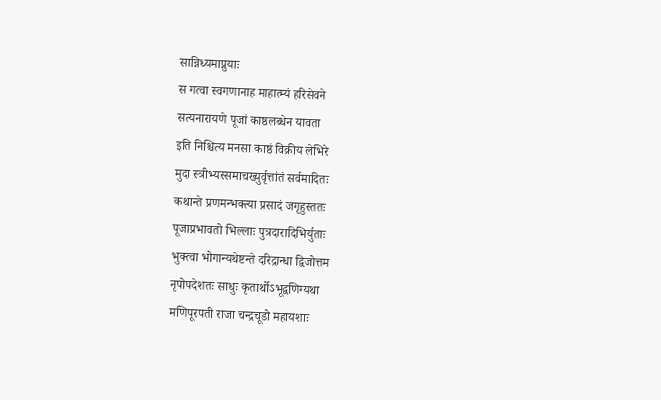सान्निध्यमाप्नुयाः
स गत्वा स्वगणानाह माहात्म्यं हरिसेवने
सत्यनारायणे पूजां काष्ठलब्धेन यावता
इति निश्चित्य मनसा काष्ठं विक्रीय लेभिरे
मुदा स्त्रीभ्यस्समाचख्युर्वृत्तांतं सर्वमादितः
कथान्ते प्रणमन्भक्त्या प्रसादं जगृहुस्ततः
पूजाप्रभावतो भिल्लाः पुत्रदारादिभिर्युताः
भुक्त्वा भोगान्यथेष्टन्ते दरिद्रान्धा द्विजोत्तम
नृपोपदेशतः साधुः कृतार्थोऽभूद्वणिग्यथा
मणिपूरपती राजा चन्द्रचूडो महायशाः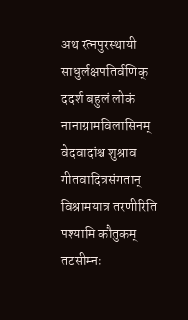अथ रत्नपुरस्थायी साधुर्लक्षपतिर्वणिक्
ददर्श बहुलं लोकं नानाग्रामविलासिनम्
वेदवादांश्च शुश्राव गीतवादित्रसंगतान्
विश्रामयात्र तरणीरिति पश्यामि कौतुकम्
तटसीम्नः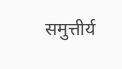समुत्तीर्य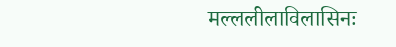मल्ललीलाविलासिनः